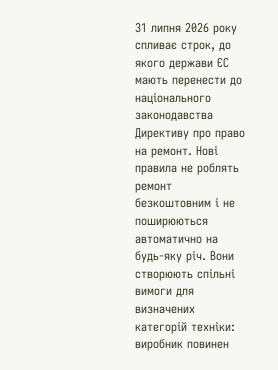31 липня 2026 року спливає строк, до якого держави ЄС мають перенести до національного законодавства Директиву про право на ремонт. Нові правила не роблять ремонт безкоштовним і не поширюються автоматично на будь-яку річ. Вони створюють спільні вимоги для визначених категорій техніки: виробник повинен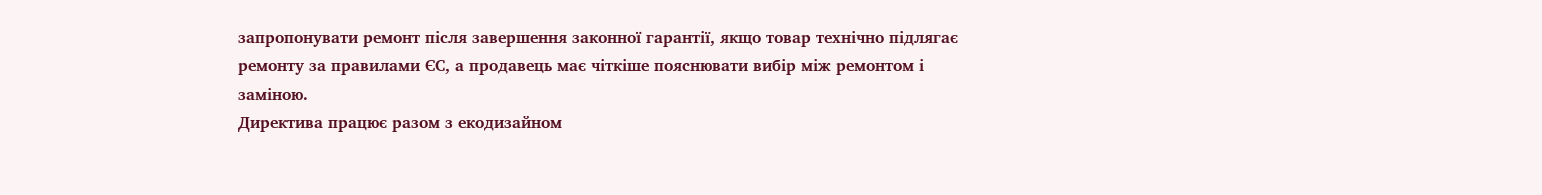запропонувати ремонт після завершення законної гарантії, якщо товар технічно підлягає ремонту за правилами ЄС, а продавець має чіткіше пояснювати вибір між ремонтом і заміною.
Директива працює разом з екодизайном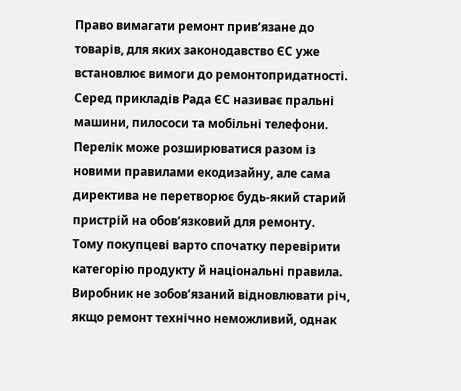Право вимагати ремонт прив’язане до товарів, для яких законодавство ЄС уже встановлює вимоги до ремонтопридатності. Серед прикладів Рада ЄС називає пральні машини, пилососи та мобільні телефони. Перелік може розширюватися разом із новими правилами екодизайну, але сама директива не перетворює будь-який старий пристрій на обов’язковий для ремонту.
Тому покупцеві варто спочатку перевірити категорію продукту й національні правила. Виробник не зобов’язаний відновлювати річ, якщо ремонт технічно неможливий, однак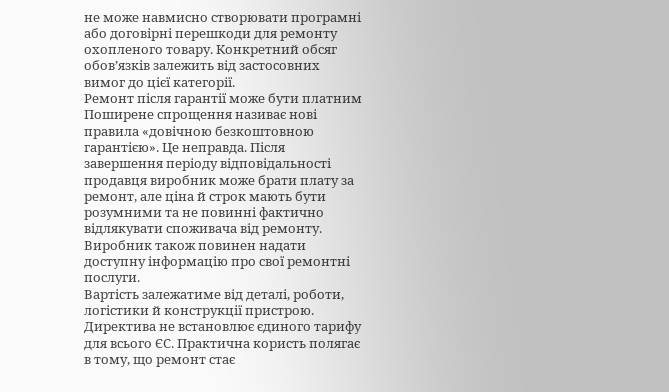не може навмисно створювати програмні або договірні перешкоди для ремонту охопленого товару. Конкретний обсяг обов’язків залежить від застосовних вимог до цієї категорії.
Ремонт після гарантії може бути платним
Поширене спрощення називає нові правила «довічною безкоштовною гарантією». Це неправда. Після завершення періоду відповідальності продавця виробник може брати плату за ремонт, але ціна й строк мають бути розумними та не повинні фактично відлякувати споживача від ремонту. Виробник також повинен надати доступну інформацію про свої ремонтні послуги.
Вартість залежатиме від деталі, роботи, логістики й конструкції пристрою. Директива не встановлює єдиного тарифу для всього ЄС. Практична користь полягає в тому, що ремонт стає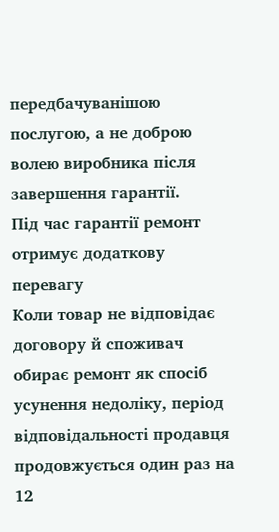передбачуванішою послугою, а не доброю волею виробника після завершення гарантії.
Під час гарантії ремонт отримує додаткову перевагу
Коли товар не відповідає договору й споживач обирає ремонт як спосіб усунення недоліку, період відповідальності продавця продовжується один раз на 12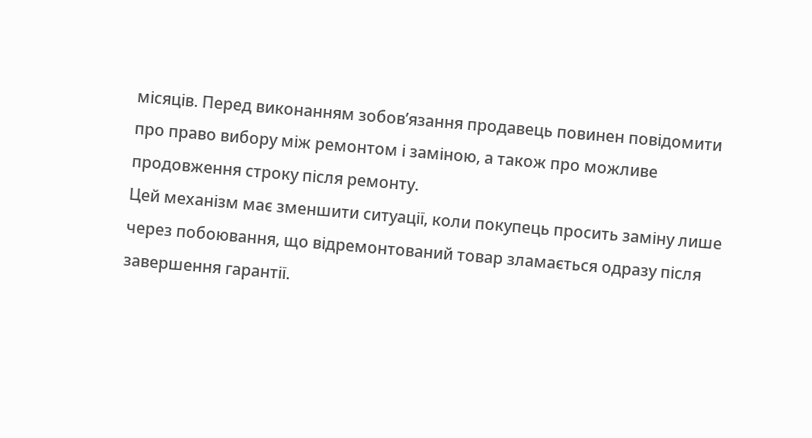місяців. Перед виконанням зобов’язання продавець повинен повідомити про право вибору між ремонтом і заміною, а також про можливе продовження строку після ремонту.
Цей механізм має зменшити ситуації, коли покупець просить заміну лише через побоювання, що відремонтований товар зламається одразу після завершення гарантії.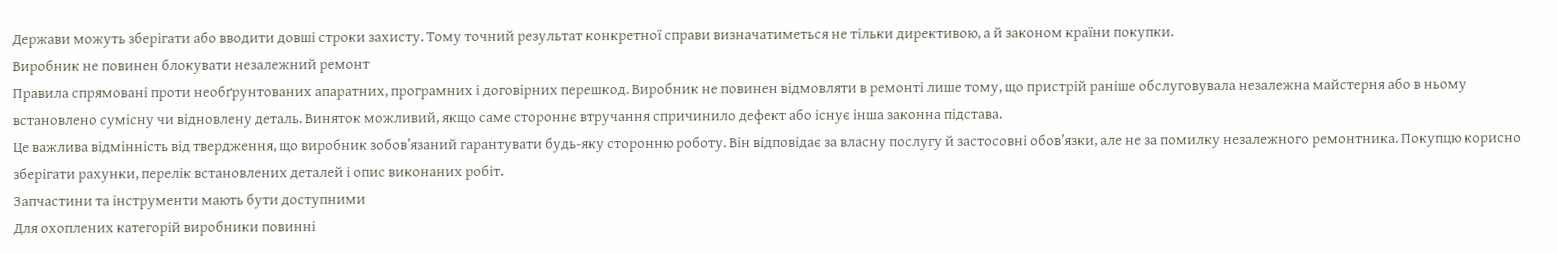Держави можуть зберігати або вводити довші строки захисту. Тому точний результат конкретної справи визначатиметься не тільки директивою, а й законом країни покупки.
Виробник не повинен блокувати незалежний ремонт
Правила спрямовані проти необґрунтованих апаратних, програмних і договірних перешкод. Виробник не повинен відмовляти в ремонті лише тому, що пристрій раніше обслуговувала незалежна майстерня або в ньому встановлено сумісну чи відновлену деталь. Виняток можливий, якщо саме стороннє втручання спричинило дефект або існує інша законна підстава.
Це важлива відмінність від твердження, що виробник зобов’язаний гарантувати будь-яку сторонню роботу. Він відповідає за власну послугу й застосовні обов’язки, але не за помилку незалежного ремонтника. Покупцю корисно зберігати рахунки, перелік встановлених деталей і опис виконаних робіт.
Запчастини та інструменти мають бути доступними
Для охоплених категорій виробники повинні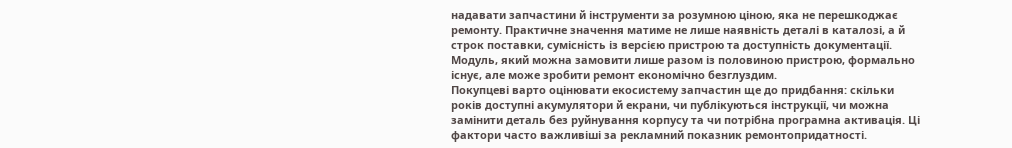надавати запчастини й інструменти за розумною ціною, яка не перешкоджає ремонту. Практичне значення матиме не лише наявність деталі в каталозі, а й строк поставки, сумісність із версією пристрою та доступність документації. Модуль, який можна замовити лише разом із половиною пристрою, формально існує, але може зробити ремонт економічно безглуздим.
Покупцеві варто оцінювати екосистему запчастин ще до придбання: скільки років доступні акумулятори й екрани, чи публікуються інструкції, чи можна замінити деталь без руйнування корпусу та чи потрібна програмна активація. Ці фактори часто важливіші за рекламний показник ремонтопридатності.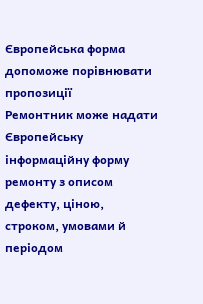Європейська форма допоможе порівнювати пропозиції
Ремонтник може надати Європейську інформаційну форму ремонту з описом дефекту, ціною, строком, умовами й періодом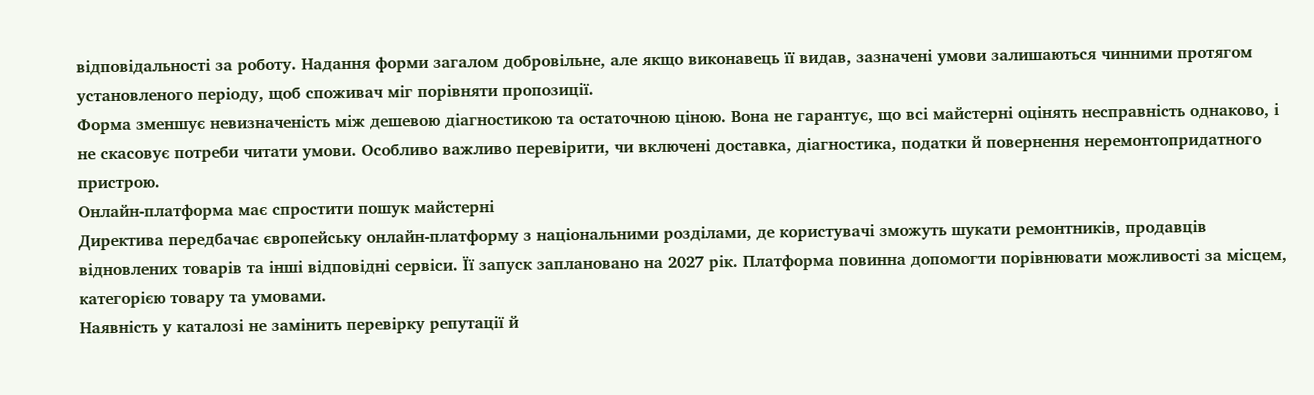відповідальності за роботу. Надання форми загалом добровільне, але якщо виконавець її видав, зазначені умови залишаються чинними протягом установленого періоду, щоб споживач міг порівняти пропозиції.
Форма зменшує невизначеність між дешевою діагностикою та остаточною ціною. Вона не гарантує, що всі майстерні оцінять несправність однаково, і не скасовує потреби читати умови. Особливо важливо перевірити, чи включені доставка, діагностика, податки й повернення неремонтопридатного пристрою.
Онлайн-платформа має спростити пошук майстерні
Директива передбачає європейську онлайн-платформу з національними розділами, де користувачі зможуть шукати ремонтників, продавців відновлених товарів та інші відповідні сервіси. Її запуск заплановано на 2027 рік. Платформа повинна допомогти порівнювати можливості за місцем, категорією товару та умовами.
Наявність у каталозі не замінить перевірку репутації й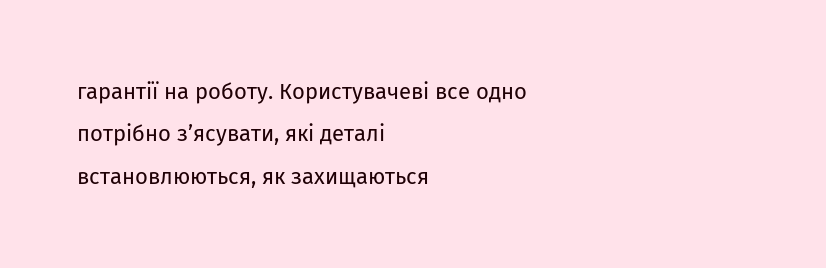гарантії на роботу. Користувачеві все одно потрібно з’ясувати, які деталі встановлюються, як захищаються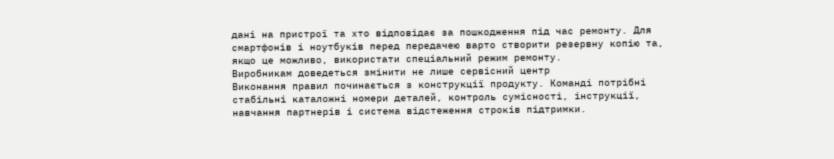дані на пристрої та хто відповідає за пошкодження під час ремонту. Для смартфонів і ноутбуків перед передачею варто створити резервну копію та, якщо це можливо, використати спеціальний режим ремонту.
Виробникам доведеться змінити не лише сервісний центр
Виконання правил починається з конструкції продукту. Команді потрібні стабільні каталожні номери деталей, контроль сумісності, інструкції, навчання партнерів і система відстеження строків підтримки.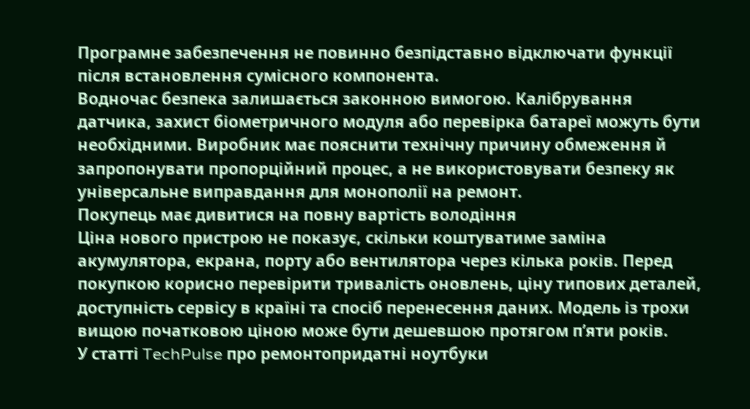Програмне забезпечення не повинно безпідставно відключати функції після встановлення сумісного компонента.
Водночас безпека залишається законною вимогою. Калібрування датчика, захист біометричного модуля або перевірка батареї можуть бути необхідними. Виробник має пояснити технічну причину обмеження й запропонувати пропорційний процес, а не використовувати безпеку як універсальне виправдання для монополії на ремонт.
Покупець має дивитися на повну вартість володіння
Ціна нового пристрою не показує, скільки коштуватиме заміна акумулятора, екрана, порту або вентилятора через кілька років. Перед покупкою корисно перевірити тривалість оновлень, ціну типових деталей, доступність сервісу в країні та спосіб перенесення даних. Модель із трохи вищою початковою ціною може бути дешевшою протягом п’яти років.
У статті TechPulse про ремонтопридатні ноутбуки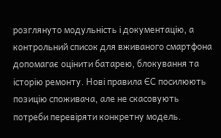розглянуто модульність і документацію, а контрольний список для вживаного смартфона допомагає оцінити батарею, блокування та історію ремонту. Нові правила ЄС посилюють позицію споживача, але не скасовують потреби перевіряти конкретну модель.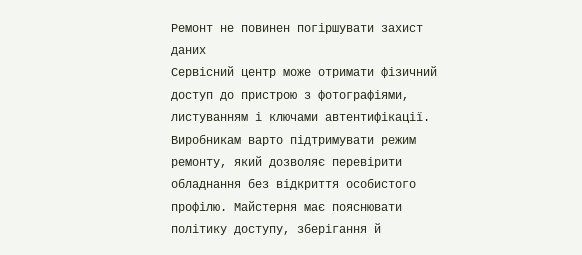Ремонт не повинен погіршувати захист даних
Сервісний центр може отримати фізичний доступ до пристрою з фотографіями, листуванням і ключами автентифікації. Виробникам варто підтримувати режим ремонту, який дозволяє перевірити обладнання без відкриття особистого профілю. Майстерня має пояснювати політику доступу, зберігання й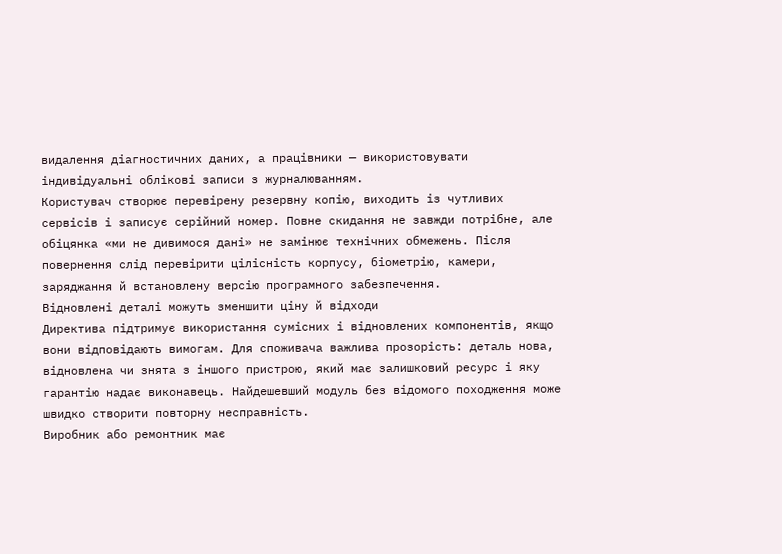видалення діагностичних даних, а працівники — використовувати індивідуальні облікові записи з журналюванням.
Користувач створює перевірену резервну копію, виходить із чутливих сервісів і записує серійний номер. Повне скидання не завжди потрібне, але обіцянка «ми не дивимося дані» не замінює технічних обмежень. Після повернення слід перевірити цілісність корпусу, біометрію, камери, заряджання й встановлену версію програмного забезпечення.
Відновлені деталі можуть зменшити ціну й відходи
Директива підтримує використання сумісних і відновлених компонентів, якщо вони відповідають вимогам. Для споживача важлива прозорість: деталь нова, відновлена чи знята з іншого пристрою, який має залишковий ресурс і яку гарантію надає виконавець. Найдешевший модуль без відомого походження може швидко створити повторну несправність.
Виробник або ремонтник має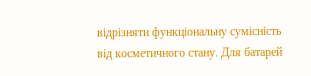відрізняти функціональну сумісність від косметичного стану. Для батарей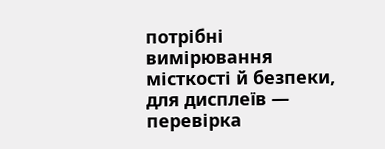потрібні вимірювання місткості й безпеки, для дисплеїв — перевірка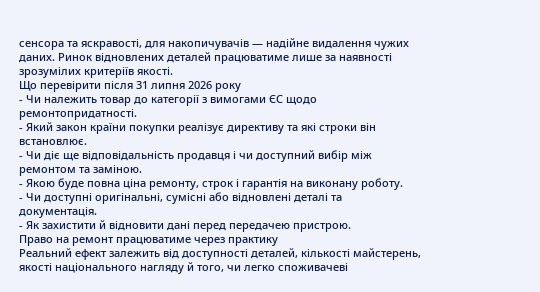сенсора та яскравості, для накопичувачів — надійне видалення чужих даних. Ринок відновлених деталей працюватиме лише за наявності зрозумілих критеріїв якості.
Що перевірити після 31 липня 2026 року
- Чи належить товар до категорії з вимогами ЄС щодо ремонтопридатності.
- Який закон країни покупки реалізує директиву та які строки він встановлює.
- Чи діє ще відповідальність продавця і чи доступний вибір між ремонтом та заміною.
- Якою буде повна ціна ремонту, строк і гарантія на виконану роботу.
- Чи доступні оригінальні, сумісні або відновлені деталі та документація.
- Як захистити й відновити дані перед передачею пристрою.
Право на ремонт працюватиме через практику
Реальний ефект залежить від доступності деталей, кількості майстерень, якості національного нагляду й того, чи легко споживачеві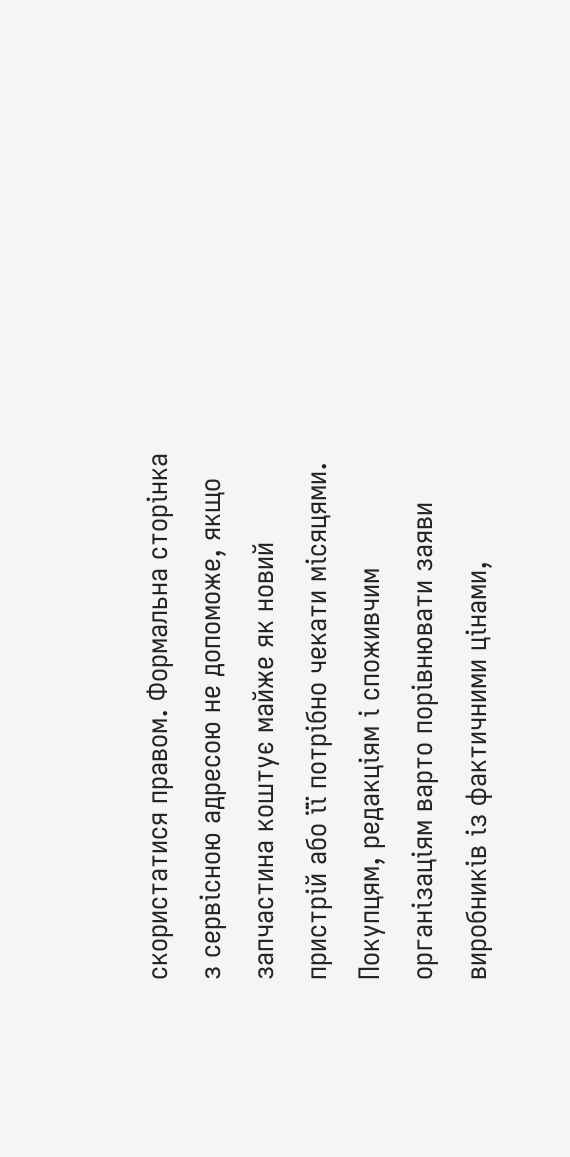скористатися правом. Формальна сторінка з сервісною адресою не допоможе, якщо запчастина коштує майже як новий пристрій або її потрібно чекати місяцями. Покупцям, редакціям і споживчим організаціям варто порівнювати заяви виробників із фактичними цінами,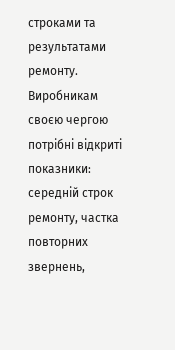строками та результатами ремонту.
Виробникам своєю чергою потрібні відкриті показники: середній строк ремонту, частка повторних звернень,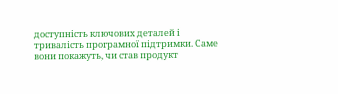доступність ключових деталей і тривалість програмної підтримки. Саме вони покажуть, чи став продукт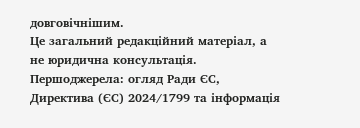довговічнішим.
Це загальний редакційний матеріал, а не юридична консультація. Першоджерела: огляд Ради ЄС, Директива (ЄС) 2024/1799 та інформація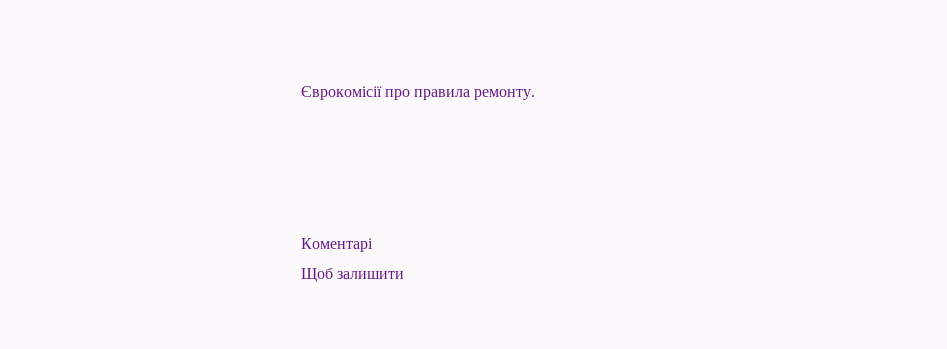Єврокомісії про правила ремонту.




Коментарі
Щоб залишити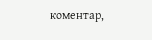коментар,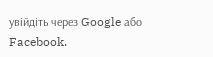увійдіть через Google або Facebook.